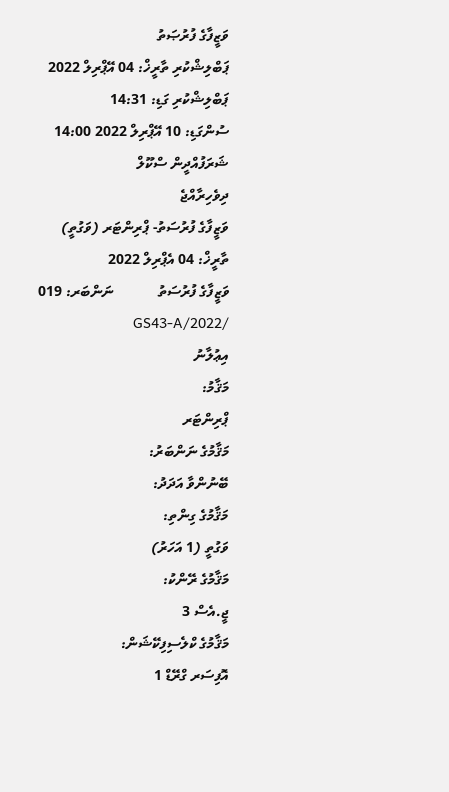ވަޒީފާގެ ފުރުޞަތު
ޕަބްލިޝްކުރި ތާރީޚް: 04 އޭޕްރިލް 2022
ޕަބްލިޝްކުރި ގަޑި: 14:31
ސުންގަޑި: 10 އޭޕްރިލް 2022 14:00
ޝަރަފުއްދީން ސްކޫލް
ދިވެހިރާއްޖެ
ވަޒީފާގެ ފުރުސަތު- ޕްރިންޓަރ (ވަގުތީ)
ތާރީޚް: 04 އެޕްރިލް 2022                 ވަޒީފާގެ ފުރުސަތު            ނަންބަރ: 019 /2022/GS43-A
އިޢުލާނު
މަޤާމު:
ޕްރިންޓަރ
މަޤާމުގެ ނަންބަރު:
ބޭނުންވާ އަދަދު:
މަޤާމުގެ ގިންތި:
ވަގުތީ (1 އަހަރު)
މަޤާމުގެ ރޭންކު:
ޖީ.އެސް 3
މަޤާމުގެ ކްލެސިފިކޭޝަން:
އޮފިސަރ ގްރޭޑް 1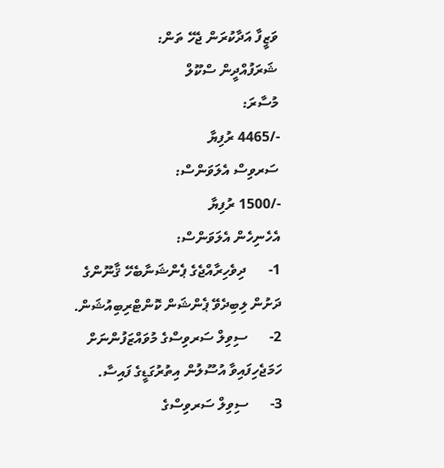ވަޒީފާ އަދާކުރަން ޖެހޭ ތަން:
ޝަރަފުއްދީން ސްކޫލް
މުސާރަ:
-/4465 ރުފިޔާ
ސަރވިސް އެލަވަންސް:
-/1500 ރުފިޔާ
އެހެނިހެން އެލަވަންސް:
1-      ދިވެހިރާއްޖެގެ ޕެންޝަނާބެހޭ ޤާނޫންގެ ދަށުން ލިބިދެވޭ ޕެންޝަން ކޮންޓްރިބިއުޝަން.
2-      ސިވިލް ސަރވިސްގެ މުވައްޒަފުންނަށް ހަމަޖެހިފައިވާ އުސޫލުން އިތުރުގަޑީގެ ފައިސާ.
3-      ސިވިލް ސަރވިސްގެ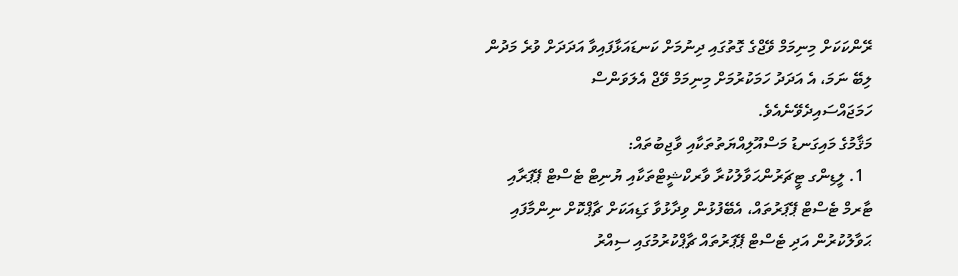ރޭންކަކަށް މިނިމަމް ވޭޖްގެ ގޮތުގައި ދިނުމަށް ކަނޑައަޅާފައިވާ އަދަދަށް ވުރެ މަދުން ލިބޭ ނަމަ، އެ އަދަދު ހަމަކުރުމަށް މިނިމަމް ވޭޖް އެލަވަންސް ހަމަޖައްސައިދެވޭނެއެވެ.
މަޤާމުގެ މައިގަނޑު މަސްއޫލިއްޔަތުތަކާއި ވާޖިބުތައް:
  1. ލީޑިންގ ޓީޗަރުންޙަވާލުކުރާ ވާރކްޝީޓްތަކާއި ޔުނިޓް ޓެސްޓް ޕޭޕަރާއި ޓާރމް ޓެސްޓް ޕޭޕަރުތައް، އެބޭފުޅުން ވިދާޅުވާ ގަޑިއަކަށް ޗާޕްކޮށް ނިންމާފައި ޙަވާލުކުރުން އަދި ޓެސްޓް ޕޭޕަރުތައް ޗާޕްކުރުމުގައި ސިއްރު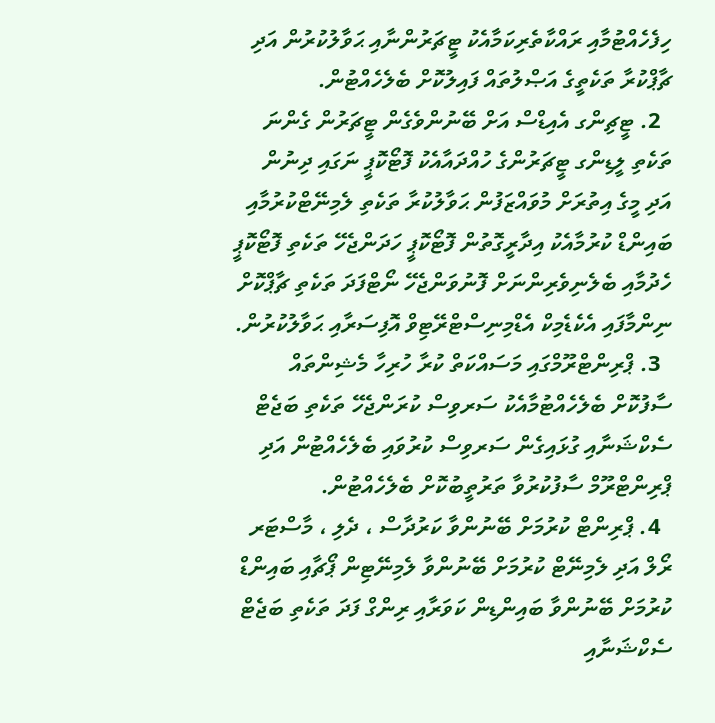ހިފެހެއްޓުމާއި ރައްކާތެރިކަމާއެކު ޓީޗަރުންނާއި ޙަވާލުކުރުން އަދި ޗާޕްކުރާ ތަކެތީގެ އަޞްލުތައް ފައިލުކޮށް ބެލެހެއްޓުން.
  2. ޓީޗިންގ އެއިޑްސް އަށް ބޭނުންވެގެން ޓީޗަރުން ގެންނަ ތަކެތި ލީޑިންގ ޓީޗަރުންގެ ހުއްދައާއެކު ފޮޓޯކޮޕީ ނަގައި ދިނުން އަދި މީގެ އިތުރަށް މުވައްޒަފުން ޙަވާލުކުރާ ތަކެތި ލެމިނޭޓްކުރުމާއި ބައިންޑް ކުރުމާއެކު އިދާރީގޮތުން ފޮޓޯކޮޕީ ހަދަންޖެހޭ ތަކެތި ފޮޓޯކޮޕީ ހެދުމާއި ބެލެނިވެރިންނަށް ފޮނުވަންޖެހޭ ނޯޓްފަދަ ތަކެތި ޗާޕްކޮށް ނިންމާފައި އެކެޑެމިކް އެޑްމިނިސްޓްރޭޓިވް އޮފިސަރާއި ޙަވާލުކުރުން.
  3. ޕްރިންޓްރޫމްގައި މަސައްކަތް ކުރާ ހުރިހާ މެޝިންތައް ސާފުކޮށް ބެލެހެއްޓުމާއެކު ސަރވިސް ކުރަންޖެހޭ ތަކެތި ބަޖެޓް ސެކްޝަނާއި ގުޅައިގެން ސަރވިސް ކުރުވައި ބެލެހެއްޓުން އަދި ޕްރިންޓްރޫމް ސާފުކުރުވާ ތަރުތީބުކޮށް ބެލެހެއްޓުން.
  4. ޕްރިންޓް ކުރުމަށް ބޭނުންވާ ކަރުދާސް ، ދެލި ، މާސްޓަރ ރޯލް އަދި ލެމިނޭޓް ކުރުމަށް ބޭނުންވާ ލެމިނޭޓިން ޕޯޗާއި ބައިންޑް ކުރުމަށް ބޭނުންވާ ބައިންޑިން ކަވަރާއި ރިންގް ފަދަ ތަކެތި ބަޖެޓް ސެކްޝަނާއި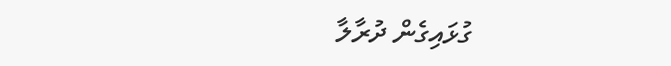ގުޅައިގެން ދުރާލާ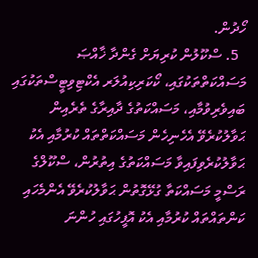ހޯދުން.
  5. ސްކޫލުން ކުރިޔަށް ގެންދާ ޚާއްޞަ މަސައްކަތްތަކުގައި، ކޯކަރިކިއުލަރ އެކްޓިވިޓީސްތަކުގައި ބައިވެރިވުމާއި، މަސައްކަތުގެ ދާއިރާގެ ތެރެއިން ޙަވާލުކުރެވޭ އެހެނިހެން މަސައްކަތްތައް ކުރުމާއި އެކު ޙަވާލުކުރެވިފައިވާ މަސައްކަތުގެ އިތުރުން، ސްކޫލްގެ ރަސްމީ މަސައްކަތާ ގުޅޭގޮތުން ޙަވާލުކުރެވޭ އެންމެހައި ކަންތައްތައް ކުރުމާއި އެކު އޮފީހުގައި ހުންނަ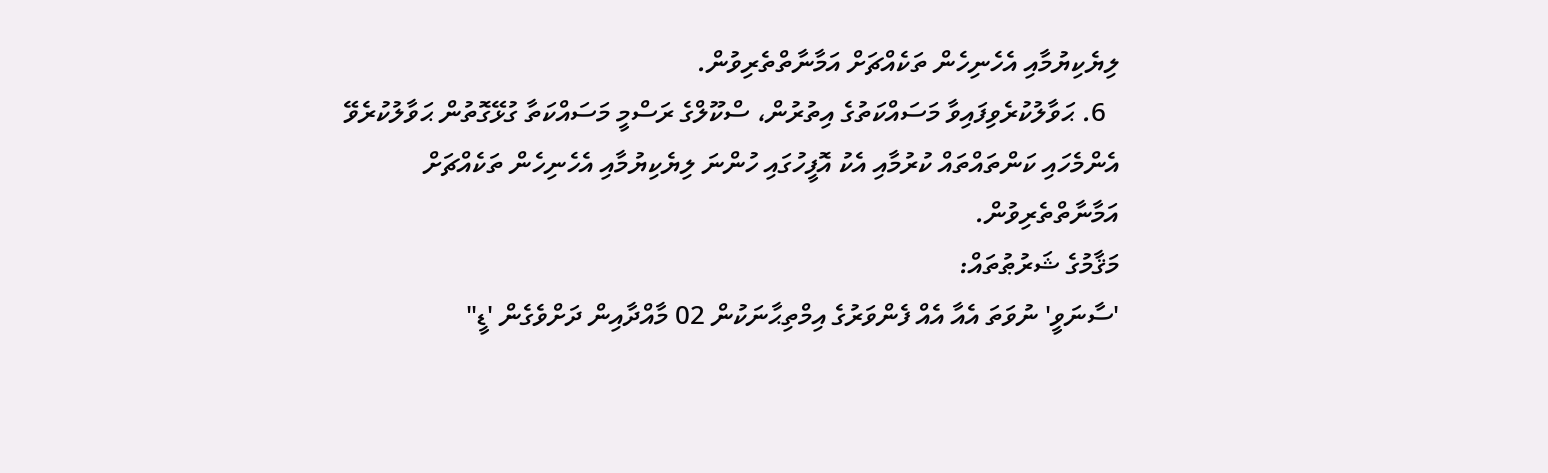ލިޔެކިޔުމާއި އެހެނިހެން ތަކެއްޗަށް އަމާނާތްތެރިވުން.
  6. ޙަވާލުކުރެވިފައިވާ މަސައްކަތުގެ އިތުރުން، ސްކޫލްގެ ރަސްމީ މަސައްކަތާ ގުޅޭގޮތުން ޙަވާލުކުރެވޭ އެންމެހައި ކަންތައްތައް ކުރުމާއި އެކު އޮފީހުގައި ހުންނަ ލިޔެކިޔުމާއި އެހެނިހެން ތަކެއްޗަށް އަމާނާތްތެރިވުން.
މަޤާމުގެ ޝަރުޠުތައް:
'ސާނަވީ' ނުވަތަ އެއާ އެއް ފެންވަރުގެ އިމްތިޙާނަކުން 02 މާއްދާއިން ދަށްވެގެން 'ޑީ"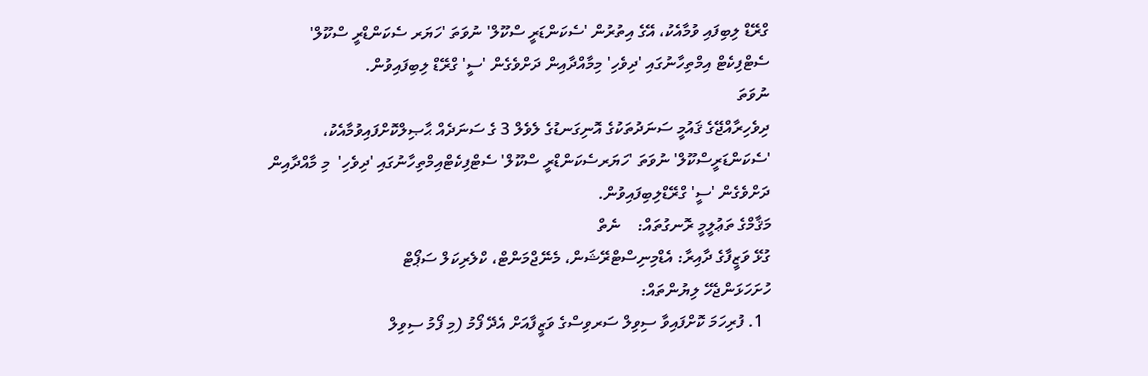ގްރޭޑް ލިބިފައި ވުމާއެކު، އޭގެ އިތުރުން 'ސެކަންޑަރީ ސްކޫލް' ނުވަތަ 'ހަޔަރ ސެކަންޑްރީ ސްކޫލް' ސެޓްފިކެޓް އިމްތިހާނުގައި 'ދިވެހި' މިމާއްދާއިން ދަށްވެގެން 'ސީ' ގްރޭޑް ލިބިފައިވުން.
ނުވަތަ
ދިވެހިރާއްޖޭގެ ޤައުމީ ސަނަދުތަކުގެ އޮނިގަނޑުގެ ލެވެލް 3 ގެ ސަނަދެއް ޙާޞިލްކޮށްފައިވުމާއެކު، 'ސެކަންޑަރީސްކޫލް' ނުވަތަ 'ހަޔަރސެކަންޑްރީ ސްކޫލް' ސެޓްފިކެޓްއިމްތިހާނުގައި 'ދިވެހި'  މި މާއްދާއިން ދަށްވެގެން 'ސީ' ގްރޭޑްލިބިފައިވުން.
މަޤާމްގެ ތަޢުލީމީ ރޮނގުތައް:    ނެތް
ގުޅޭ ވަޒީފާގެ ދާއިރާ: އެޑްމިނިސްޓްރޭޝަން، މެނޭޖްމަންޓް، ކްލެރިކަލް ސަޕޯޓް
ހުށަހަޅަންޖެހޭ ލިޔުންތައް:
  1. ފުރިހަމަ ކޮށްފައިވާ ސިވިލް ސަރވިސްގެ ވަޒީފާއަށް އެދޭ ފޯމު (މި ފޯމު ސިވިލް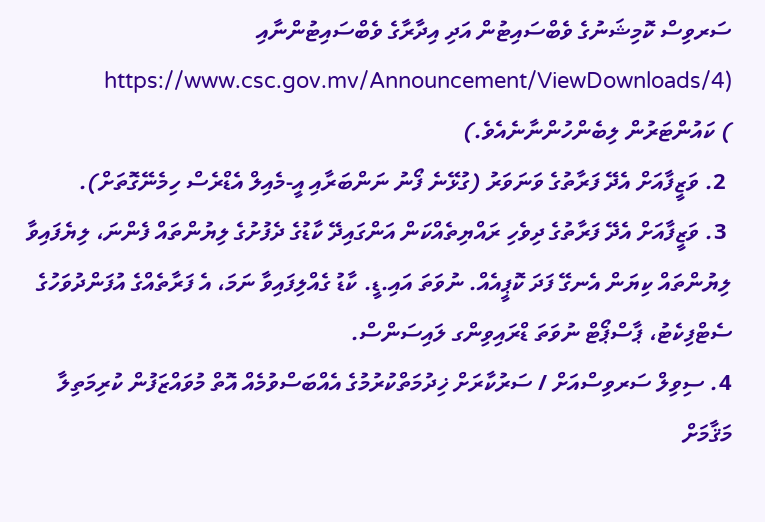ސަރވިސް ކޮމިޝަނުގެ ވެބްސައިޓުން އަދި އިދާރާގެ ވެބްސައިޓުންނާއި (https://www.csc.gov.mv/Announcement/ViewDownloads/4
) ކައުންޓަރުން ލިބެންހުންނާނެއެވެ.)
 2. ވަޒީފާއަށް އެދޭ ފަރާތުގެ ވަނަވަރު (ގުޅޭނެ ފޯނު ނަންބަރާއި އީ-މެއިލް އެޑްރެސް ހިމެނޭގޮތަށް).
 3. ވަޒީފާއަށް އެދޭ ފަރާތުގެ ދިވެހި ރައްޔިތެއްކަން އަންގައިދޭ ކާޑުގެ ދެފުށުގެ ލިޔުންތައް ފެންނަ، ލިޔެފައިވާ ލިޔުންތައް ކިޔަން އެނގޭ ފަދަ ކޮޕީއެއް. ނުވަތަ އައި.ޑީ. ކާޑު ގެއްލިފައިވާ ނަމަ، އެ ފަރާތެއްގެ އުފަންދުވަހުގެ ސެޓްފިކެޓު، ޕާސްޕޯޓް ނުވަތަ ޑްރައިވިންގ ލައިސަންސް.
4. ސިވިލް ސަރވިސްއަށް / ސަރުކާރަށް ޚިދުމަތްކުރުމުގެ އެއްބަސްވުމެއް އޮތް މުވައްޒަފުން ކުރިމަތިލާ މަޤާމަށް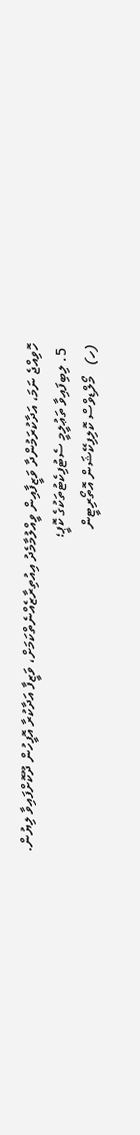ހޮވިއްޖެ ނަމަ، އަދާކުރަމުންދާ ވަޒީފާއިން ވީއްލުމާމެދު އިއުތިރާޒެއްނެތްކަމަށް، ވަޒީފާ އަދާކުރާ އޮފީހުން ދޫކޮށްފައިވާ ލިޔުން.
 5. ލިބިފައިވާ ތަޢުލީމީ ސެޓުފިކެޓުތަކުގެ ކޮޕީ؛
(ހ)   މޯލްޑިވްސް ކޮލިފިކޭޝަން އޮތޯރިޓީން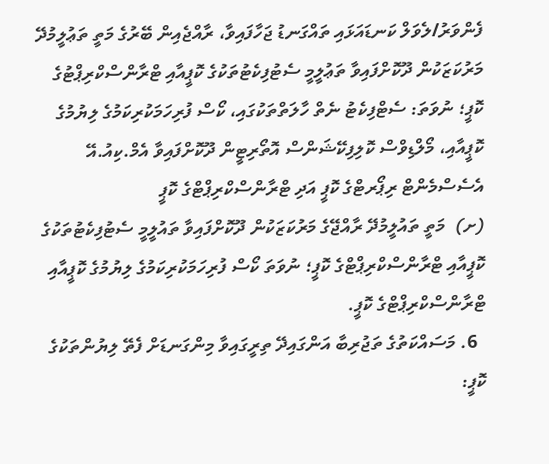ފެންވަރު/ލެވަލް ކަނޑައަޅައި ތައްގަނޑު ޖަހާފައިވާ، ރާއްޖެއިން ބޭރުގެ މަތީ ތަޢުލީމުދޭ މަރުކަޒަކުން ދޫކޮށްފައިވާ ތަޢުލީމީ ސެޓުފިކެޓުތަކުގެ ކޮޕީއާއި ޓްރާންސްކްރިޕްޓުގެ ކޮޕީ؛ ނުވަތަ: ސެޓްފިކެޓު ނެތް ހާލަތްތަކުގައި، ކޯސް ފުރިހަމަކުރިކަމުގެ ލިޔުމުގެ ކޮޕީއާއި، މޯލްޑިވްސް ކޮލިފިކޭޝަންސް އޮތޯރިޓީން ދޫކޮށްފައިވާ އެމް.ކިއު.އޭ އެސެސްމެންޓް ރިޕޯރޓްގެ ކޮޕީ އަދި ޓްރާންސްކްރިޕްޓްގެ ކޮޕީ
(ށ)  މަތީ ތައުލީމުދޭ ރާއްޖޭގެ މަރުކަޒަކުން ދޫކޮށްފައިވާ ތައުލީމީ ސެޓުފިކެޓުތަކުގެ ކޮޕީއާއި ޓްރާންސްކްރިޕްޓްގެ ކޮޕީ؛ ނުވަތަ ކޯސް ފުރިހަމަކުރިކަމުގެ ލިޔުމުގެ ކޮޕީއާއި ޓްރާންސްކްރިޕްޓްގެ ކޮޕީ.
  6. މަސައްކަތުގެ ތަޖުރިބާ އަންގައިދޭ ތިރީގައިވާ މިންގަނޑަށް ފެތޭ ލިޔުންތަކުގެ ކޮޕީ: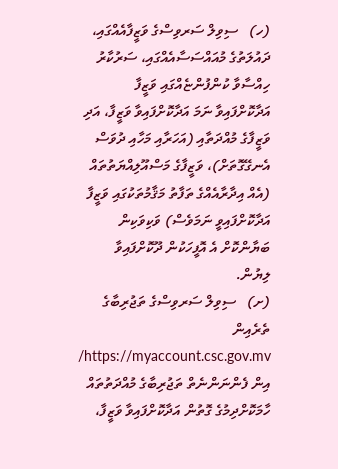(ހ)   ސިވިލް ސަރވިސްގެ ވަޒީފާއެއްގައި، ދައުލަތުގެ މުއައްސަސާއެއްގައި، ސަރުކާރު ހިއްސާވާ ކުންފުންޏެއްގައި ވަޒީފާ އަދާކޮށްފައިވާ ނަމަ އަދާކޮށްފައިވާ ވަޒީފާ، އަދި ވަޒީފާގެ މުއްދަތާއި (އަހަރާއި މަހާއި ދުވަސް އެނގޭގޮތަށް)، ވަޒީފާގެ މަސްއޫލިއްޔަތުތައް (އެއް އިދާރާއެއްގެ ތަފާތު މަޤާމުތަކުގައި ވަޒީފާ އަދާކޮށްފައިވީ ނަމަވެސް) ވަކިވަކިން ބަޔާންކޮށް އެ އޮފީހަކުން ދޫކޮށްފައިވާ ލިޔުން.
(ށ)   ސިވިލް ސަރވިސްގެ ތަޖުރިބާގެ ތެރެއިން https://myaccount.csc.gov.mv/ އިން ފެންނަންނެތް ތަޖުރިބާގެ މުއްދަތުތައް ހާމަކޮށްދިމުގެ ގޮތުން އަދާކޮށްފައިވާ ވަޒީފާ،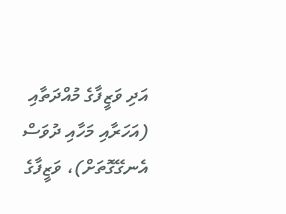އަދި ވަޒީފާގެ މުއްދަތާއި (އަހަރާއި މަހާއި ދުވަސް އެނގޭގޮތަށް)، ވަޒީފާގެ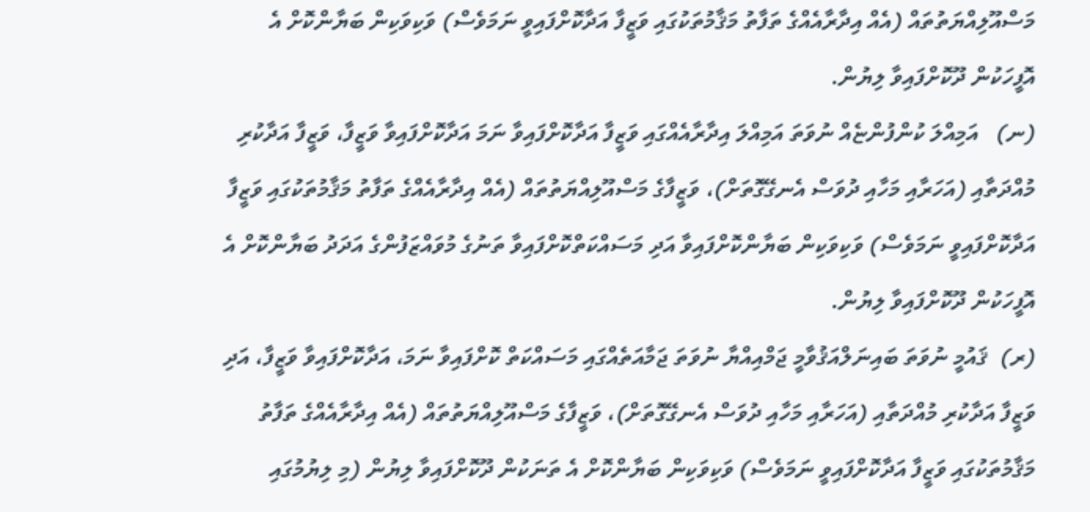މަސްއޫލިއްޔަތުތައް (އެއް އިދާރާއެއްގެ ތަފާތު މަޤާމުތަކުގައި ވަޒީފާ އަދާކޮށްފައިވީ ނަމަވެސް) ވަކިވަކިން ބަޔާންކޮށް އެ އޮފީހަކުން ދޫކޮށްފައިވާ ލިޔުން.
(ނ)   އަމިއްލަ ކުންފުންޏެއް ނުވަތަ އަމިއްލަ އިދާރާއެއްގައި ވަޒީފާ އަދާކޮށްފައިވާ ނަމަ އަދާކޮށްފައިވާ ވަޒީފާ، ވަޒީފާ އަދާކުރި މުއްދަތާއި (އަހަރާއި މަހާއި ދުވަސް އެނގޭގޮތަށް)، ވަޒީފާގެ މަސްއޫލިއްޔަތުތައް (އެއް އިދާރާއެއްގެ ތަފާތު މަޤާމުތަކުގައި ވަޒީފާ އަދާކޮށްފައިވީ ނަމަވެސް) ވަކިވަކިން ބަޔާންކޮށްފައިވާ އަދި މަސައްކަތްކޮށްފައިވާ ތަނުގެ މުވައްޒަފުންގެ އަދަދު ބަޔާންކޮށް އެ އޮފީހަކުން ދޫކޮށްފައިވާ ލިޔުން.
(ރ)  ޤައުމީ ނުވަތަ ބައިނަލްއަޤުވާމީ ޖަމްއިއްޔާ ނުވަތަ ޖަމާއަތެއްގައި މަސައްކަތް ކޮށްފައިވާ ނަމަ، އަދާކޮށްފައިވާ ވަޒީފާ، އަދި ވަޒީފާ އަދާކުރި މުއްދަތާއި (އަހަރާއި މަހާއި ދުވަސް އެނގޭގޮތަށް)، ވަޒީފާގެ މަސްއޫލިއްޔަތުތައް (އެއް އިދާރާއެއްގެ ތަފާތު މަޤާމުތަކުގައި ވަޒީފާ އަދާކޮށްފައިވީ ނަމަވެސް) ވަކިވަކިން ބަޔާންކޮށް އެ ތަނަކުން ދޫކޮށްފައިވާ ލިޔުން (މި ލިޔުމުގައި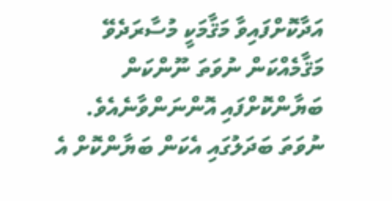އަދާކޮށްފައިވާ މަޤާމަކީ މުސާރަދެވޭ މަޤާމެއްކަން ނުވަތަ ނޫންކަން ބަޔާންކޮށްފައި އޮންނަންވާނެއެވެ. ނުވަތަ ބަދަލުގައި އެކަން ބަޔާންކޮށް އެ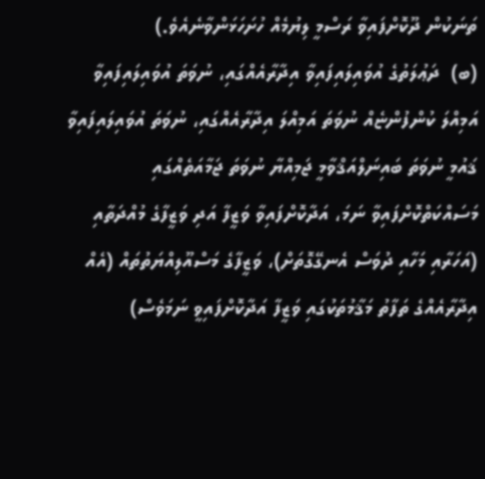ތަނަކުން ދޫކޮށްފައިވާ ރަސްމީ ލިޔުމެއް ހުށަހަޅަންވާނެއެވެ.)
(ބ)  ދަޢުލަތުގެ އުވައިލައިފައިވާ އިދާރާއެއްގައި، ނުވަތަ އުވައިލައިފައިވާ އަމިއްލަ ކުންފުންޏެއް ނުވަތަ އަމިއްލަ އިދާރާއެއްގައި، ނުވަތަ އުވައިލައިފައިވާ ޤައުމީ ނުވަތަ ބައިނަލްއަޤްވާމީ ޖަމިއްޔާ ނުވަތަ ޖަމާއަތެއްގައި މަސައްކަތްކޮށްފައިވާ ނަމަ، އަދާކޮށްފައިވާ ވަޒީފާ އަދި ވަޒީފާގެ މުއްދަތާއި (އަހަރާއި މަހާއި ދުވަސް އެނގޭގޮތަށް)، ވަޒީފާގެ މަސްއޫލިއްޔަތުތައް (އެއް އިދާރާއެއްގެ ތަފާތު މަޤާމުތަކުގައި ވަޒީފާ އަދާކޮށްފައިވީ ނަމަވެސް)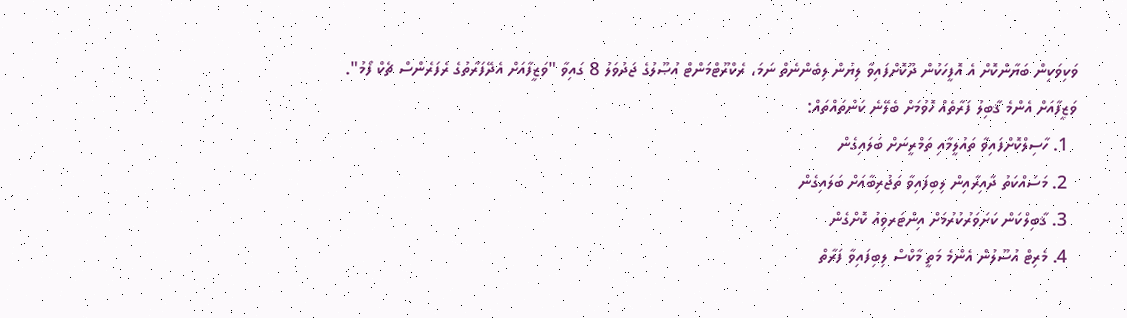ވަކިވަކިން ބަޔާންކޮށް އެ އޮފީހަކުން ދޫކޮށްފައިވާ ލިޔުން ލިބެންނެތް ނަމަ، ރެކްރޫޓްމަންޓް އުޞޫލުގެ ޖަދުވަލު 8 ގައިވާ "ވަޒީފާއަށް އެދޭފަރާތުގެ ރެފަރެންސް ޗެކް ފޯމު".
ވަޒީފާއަށް އެންމެ ޤާބިލު ފަރާތެއް ހޮވުމަށް ބެލޭނެ ކަންތައްތައް:
  1. ހާސިލްކޮށްފައިވާ ތައުލީމާއި ތަމްރީނަށް ބަލައިގެން
  2. މަސައްކަތު ދާއިރާއިން ލިބިފައިވާ ތަޖުރިބާއަށް ބަލައިގެން
  3. ޤާބިލްކަން ކަށަވަރުކުރުމަށް އިންޓަރވިއު ކޮށްގެން
  4. މެރިޓް އުސޫލުން އެންމެ މަތީ މާކްސް ލިބިފައިވާ ފަރާތް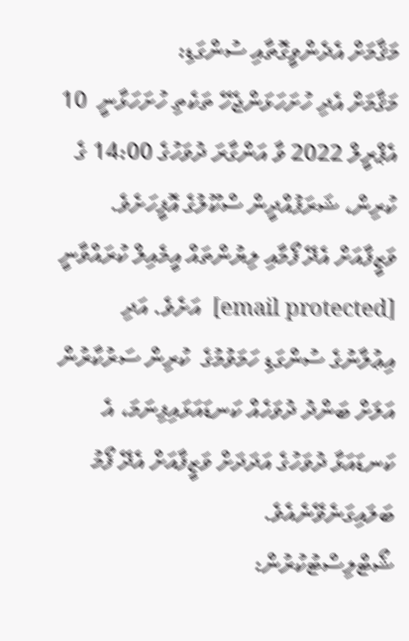މަޤާމަށް އެދެންވީގޮތާއި ސުންގަޑި:
މަޤާމަށް އެދި ހުށަހަޅަންޖެހޭ ތަކެތި ހުށަހަޅާނީ  10 އެޕްރީލް 2022 ވާ އަންގާރަ ދުވަހުގެ 14:00 ގެ ކުރިން، ޝަރަފުއްދީން ސްކޫލުގެ އޮފީހަށެވެ. ވަޒީފާއަށް އެދޭ ފޯމާއި ލިޔުންތައް އީމެއިލް ކުރައްވާނީ [email protected]  އަށެވެ. އަދި އިޢުލާނުގެ ސުންގަޑި ހަމަވުމުގެ  ކުރިން ސަރުކާރުން އަލަށް ބަންދު ދުވަހެއް ކަނޑައަޅައިފިނަމަ، އެ ކަނޑައަޅާ ދުވަހުގެ އަދަދަށް ވަޒީފާއަށް އެދޭ ފޯމު ބަލައިގަނެވޭނެއެވެ.
ޝޯޓްލިސްޓުކުރުން: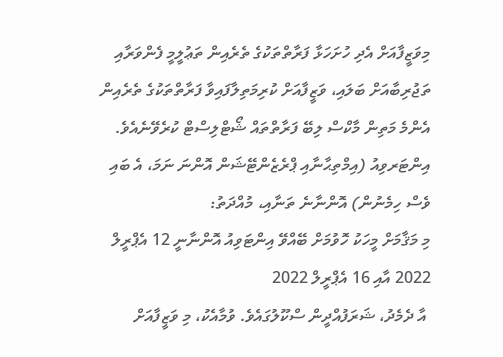މިވަޒީފާއަށް އެދި ހުށަހަޅާ ފަރާތްތަކުގެ ތެރެއިން ތަޢުލީމީ ފެންވަރާއި ތަޖުރިބާއަށް ބަލައި، ވަޒީފާއަށް ކުރިމަތިލާފައިވާ ފަރާތްތަކުގެ ތެރެއިން އެންމެ މަތިން މާކްސް ލިބޭ ފަރާތްތައް ޝޯޓްލިސްޓް ކުރެވޭނެއެވެ.
އިންޓަރވިއު (އިމްތިޙާނާއި ޕްރެޒެންޓޭޝަން އޮންނަ ނަމަ، އެ ބައި ވެސް ހިމެނުން) އޮންނާނެ ތަނާއި، މުއްދަތު:
މި މަޤާމަށް މީހަކު ހޮވުމަށް ބޭއްވޭ އިންޓަވިއު އޮންނާނީ 12 އެޕްރީލް 2022 އާއި 16 އެޕްރީލް 2022
 އާ ދެމެދު، ޝަރަފުއްދީން ސްކޫލުގައެވެ. ވުމާއެކު، މި ވަޒީފާއަށް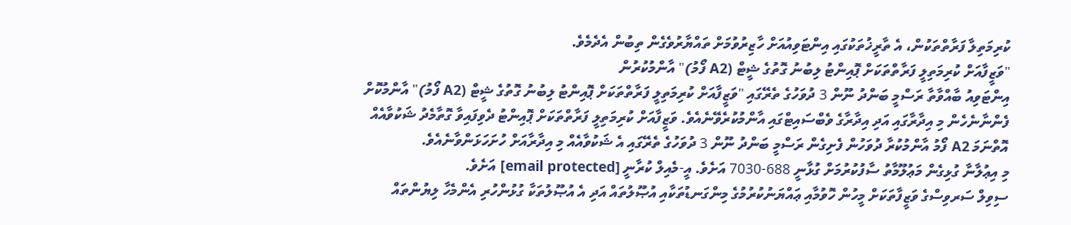ކުރިމަތިލާ ފަރާތްތަކުން، އެ ތާރީޚުތަކުގައި އިންޓަވިއުއަށް ހާޒިރުވުމަށް ތައްޔާރުވެގެން ތިބުން އެދެމެވެ.
"ވަޒީފާއަށް ކުރިމަތިލީ ފަރާތްތަކަށް ޕޮއިންޓު ލިބުނު ގޮތުގެ ޝީޓް (A2 ފޯމު)" އާންމުކުރުން
އިންޓަވިއު ބާއްވާތާ ރަސްމީ ބަންދު ނޫން 3 ދުވަހުގެ ތެރޭގައި "ވަޒީފާއަށް ކުރިމަތިލީ ފަރާތްތަކަށް ޕޮއިންޓު ލިބުނު ގޮތުގެ ޝީޓް (A2 ފޯމު)" އާންމުކޮށް ފެންނާނެހެން މި އިދާރާގައި އަދި އިދާރާގެ ވެބްސައިޓްގައި އާންމުކުރެވޭނެއެވެ. ވަޒީފާއަށް ކުރިމަތިލީ ފަރާތްތަކަށް ޕޮއިންޓު ދެވިފައިވާ ގޮތާމެދު ޝަކުވާއެއް އޮތްނަމަ A2 ފޯމު އާންމުކުރާ ދުވަހުން ފެށިގެން ރަސްމީ ބަންދު ނޫން 3 ދުވަހުގެ ތެރޭގައި އެ ޝަކުވާއެއް މި އިދާރާއަށް ހުށަހަޅަންވާނެއެވެ.
މި އިޢުލާނާ ގުޅިގެން މަޢުލޫމާތު ސާފުކުރުމަށް ގުޅާނީ 688-7030 އަށެވެ. އީ-މެއިލް ކުރާނީ [email protected] އަށެވެ.
ސިވިލް ސަރވިސްގެ ވަޒީފާތަކަށް މީހުން ހޮވުމާއި ޢައްޔަނުކުރުމުގެ މިންގަނޑުތަކާއި އުޞޫލުތައް އަދި އެ އުޞޫލުތަކާ ގުޅުންހުރި އެންމެހާ ލިޔުންތައް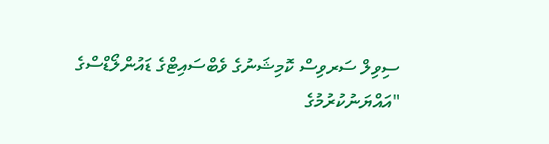ސިވިލް ސަރވިސް ކޮމިޝަނުގެ ވެބްސައިޓްގެ ޑައުންލޯޑްސްގެ "އައްޔަނުކުރުމުގެ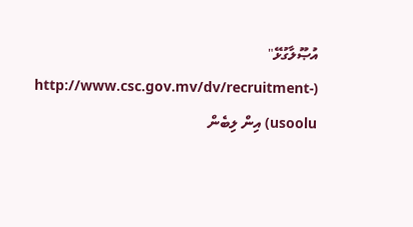އުޞޫލާގުޅޭ" (http://www.csc.gov.mv/dv/recruitment-usoolu) އިން ލިބެން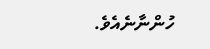ހުންނާނެއެވެ.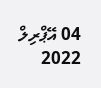04 އޭޕްރިލް 2022